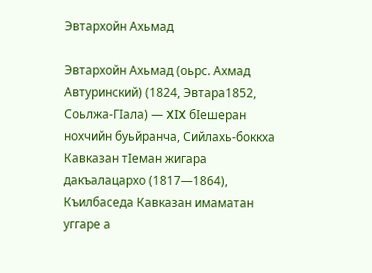Эвтархойн Ахьмад

Эвтархойн Ахьмад (оьрс. Ахмад Автуринский) (1824, Эвтара1852, Соьлжа-ГӀала) — XIX бӀешеран нохчийн буьйранча, Сийлахь-боккха Кавказан тӀеман жигара дакъалацархо (1817—1864), Къилбаседа Кавказан имаматан уггаре а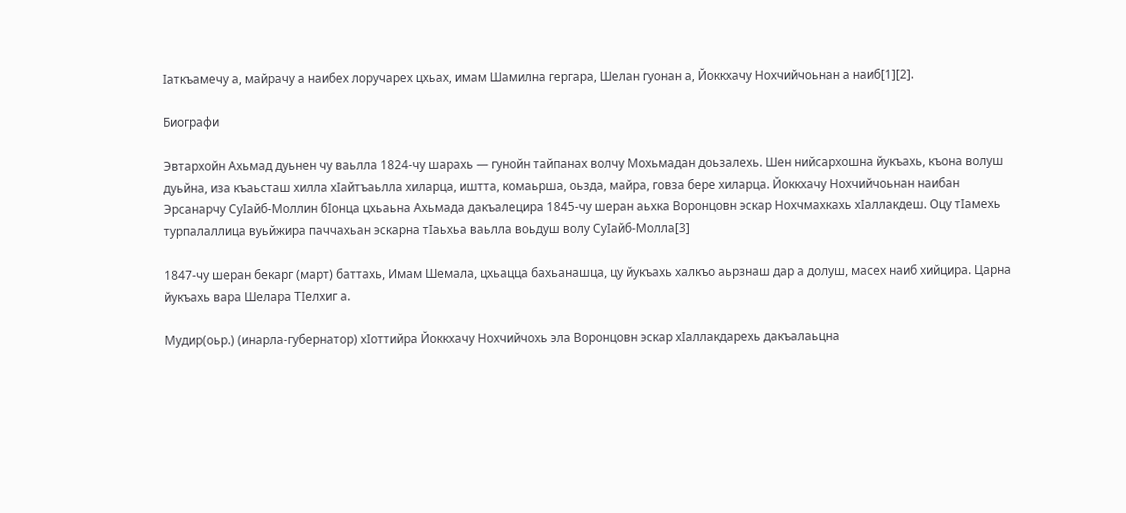Ӏаткъамечу а, майрачу а наибех лоручарех цхьах, имам Шамилна гергара, Шелан гуонан а, Йоккхачу Нохчийчоьнан а наиб[1][2].

Биографи

Эвтархойн Ахьмад дуьнен чу ваьлла 1824-чу шарахь — гунойн тайпанах волчу Мохьмадан доьзалехь. Шен нийсархошна йукъахь, къона волуш дуьйна, иза къаьсташ хилла хӀайтъаьлла хиларца, иштта, комаьрша, оьзда, майра, говза бере хиларца. Йоккхачу Нохчийчоьнан наибан Эрсанарчу СуӀайб-Моллин бӀонца цхьаьна Ахьмада дакъалецира 1845-чу шеран аьхка Воронцовн эскар Нохчмахкахь хӀаллакдеш. Оцу тӀамехь турпалаллица вуьйжира паччахьан эскарна тӀаьхьа ваьлла воьдуш волу СуӀайб-Молла[3]

1847-чу шеран бекарг (март) баттахь, Имам Шемала, цхьацца бахьанашца, цу йукъахь халкъо аьрзнаш дар а долуш, масех наиб хийцира. Царна йукъахь вара Шелара ТӀелхиг а.

Мудир(оьр.) (инарла-губернатор) хӀоттийра Йоккхачу Нохчийчохь эла Воронцовн эскар хӀаллакдарехь дакъалаьцна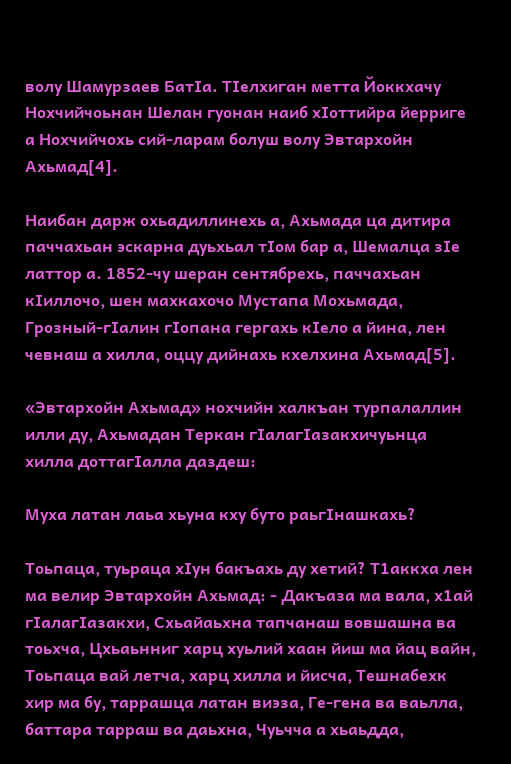волу Шамурзаев БатӀа. ТӀелхиган метта Йоккхачу Нохчийчоьнан Шелан гуонан наиб хӀоттийра йерриге а Нохчийчохь сий-ларам болуш волу Эвтархойн Ахьмад[4].

Наибан дарж охьадиллинехь а, Ахьмада ца дитира паччахьан эскарна дуьхьал тӀом бар а, Шемалца зӀе латтор а. 1852-чу шеран сентябрехь, паччахьан кӀиллочо, шен махкахочо Мустапа Мохьмада, Грозный-гӀалин гӀопана гергахь кӀело а йина, лен чевнаш а хилла, оццу дийнахь кхелхина Ахьмад[5].

«Эвтархойн Ахьмад» нохчийн халкъан турпалаллин илли ду, Ахьмадан Теркан гӀалагӀазакхичуьнца хилла доттагӀалла даздеш:

Муха латан лаьа хьуна кху буто раьгIнашкахь?

Тоьпаца, туьраца хIун бакъахь ду хетий? Т1аккха лен ма велир Эвтархойн Ахьмад: - Дакъаза ма вала, х1ай гIалагIазакхи, Схьайаьхна тапчанаш вовшашна ва тоьхча, Цхьаьнниг харц хуьлий хаан йиш ма йац вайн, Тоьпаца вай летча, харц хилла и йисча, Тешнабехк хир ма бу, таррашца латан виэза, Ге-гена ва ваьлла, баттара тарраш ва даьхна, Чуьчча а хьаьдда,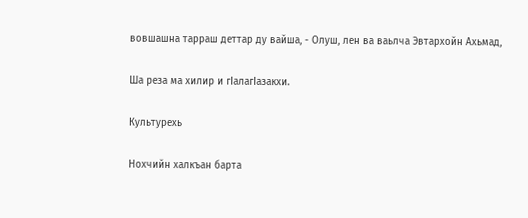вовшашна тарраш деттар ду вайша, - Олуш, лен ва ваьлча Эвтархойн Ахьмад,

Ша реза ма хилир и гIалагIазакхи.

Культурехь

Нохчийн халкъан барта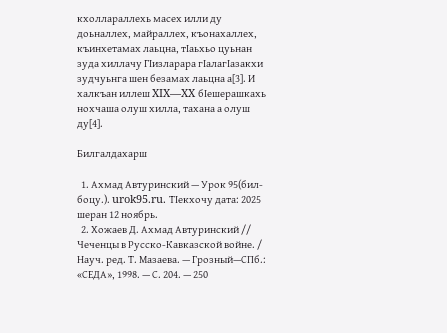кхоллараллехь масех илли ду доьналлех, майраллех, къонахаллех, къинхетамах лаьцна, тӀаьхьо цуьнан зуда хиллачу ГӀизларара гӀалагӀазакхи зудчуьнга шен безамах лаьцна а[3]. И халкъан иллеш XIX—XX бӀешерашкахь нохчаша олуш хилла, тахана а олуш ду[4].

Билгалдахарш

  1. Ахмад Автуринский — Урок 95(бил-боцу.). urok95.ru. ТӀекхочу дата: 2025 шеран 12 ноябрь.
  2. Хожаев Д. Ахмад Автуринский // Чеченцы в Русско-Кавказской войне. / Науч. ред. Т. Мазаева. — Грозный—СПб.: «СЕДА», 1998. — С. 204. — 250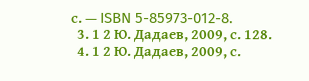с. — ISBN 5-85973-012-8.
  3. 1 2 Ю. Дадаев, 2009, с. 128.
  4. 1 2 Ю. Дадаев, 2009, с.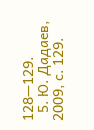128—129.
  5. Ю. Дадаев, 2009, с. 129.